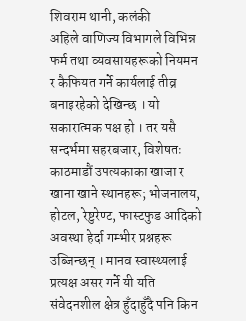शिवराम थानी, कलंकी
अहिले वाणिज्य विभागले विभिन्न फर्म तथा व्यवसायहरूको नियमन र कैफियत गर्ने कार्यलाई तीव्र बनाइरहेको देखिन्छ । यो सकारात्मक पक्ष हो । तर यसै सन्दर्भमा सहरबजार, विशेषतः काठमाडौं उपत्यकाका खाजा र खाना खाने स्थानहरू; भोजनालय, होटल, रेष्टुरेण्ट, फास्टफुड आदिको अवस्था हेर्दा गम्भीर प्रश्नहरू उब्जिन्छन् । मानव स्वास्थ्यलाई प्रत्यक्ष असर गर्ने यी यति संवेदनशील क्षेत्र हुँदाहुँदै पनि किन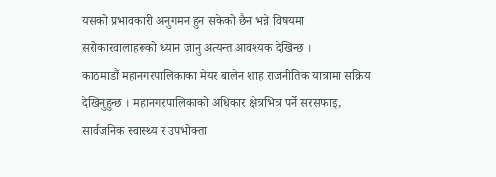यसको प्रभावकारी अनुगमन हुन सकेको छैन भन्ने विषयमा सरोकारवालाहरूको ध्यान जानु अत्यन्त आवश्यक देखिन्छ ।
काठमाडौं महानगरपालिकाका मेयर बालेन शाह राजनीतिक यात्रामा सक्रिय देखिनुहुन्छ । महानगरपालिकाको अधिकार क्षेत्रभित्र पर्ने सरसफाइ, सार्वजनिक स्वास्थ्य र उपभोक्ता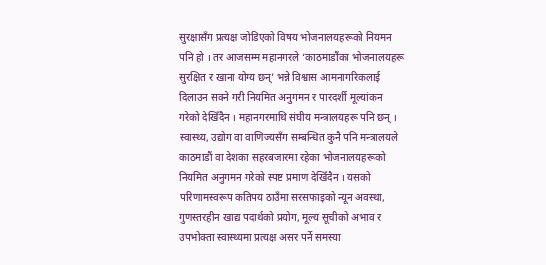सुरक्षासँग प्रत्यक्ष जोडिएको विषय भोजनालयहरूको नियमन पनि हो । तर आजसम्म महानगरले ‘काठमाडौंका भोजनालयहरू सुरक्षित र खाना योग्य छन्’ भन्ने विश्वास आमनागरिकलाई दिलाउन सक्ने गरी नियमित अनुगमन र पारदर्शी मूल्यांकन गरेको देखिँदैन । महानगरमाथि संघीय मन्त्रालयहरू पनि छन् । स्वास्थ्य, उद्योग वा वाणिज्यसँग सम्बन्धित कुनै पनि मन्त्रालयले काठमाडौं वा देशका सहरबजारमा रहेका भोजनालयहरूको नियमित अनुगमन गरेको स्पष्ट प्रमाण देखिँदैन । यसको परिणामस्वरूप कतिपय ठाउँमा सरसफाइको न्यून अवस्था, गुणस्तरहीन खाद्य पदार्थको प्रयोग, मूल्य सूचीको अभाव र उपभोक्ता स्वास्थ्यमा प्रत्यक्ष असर पर्ने समस्या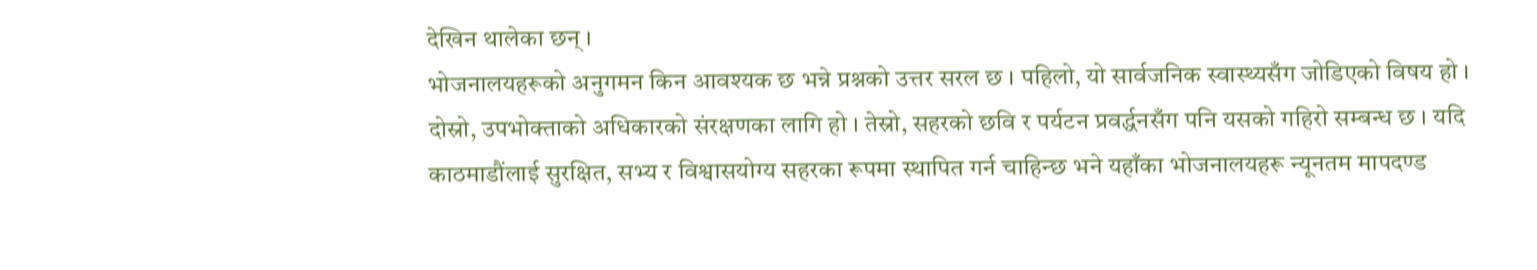देखिन थालेका छन् ।
भोजनालयहरूको अनुगमन किन आवश्यक छ भन्ने प्रश्नको उत्तर सरल छ । पहिलो, यो सार्वजनिक स्वास्थ्यसँग जोडिएको विषय हो । दोस्रो, उपभोक्ताको अधिकारको संरक्षणका लागि हो । तेस्रो, सहरको छवि र पर्यटन प्रवर्द्धनसँग पनि यसको गहिरो सम्बन्ध छ । यदि काठमाडौंलाई सुरक्षित, सभ्य र विश्वासयोग्य सहरका रूपमा स्थापित गर्न चाहिन्छ भने यहाँका भोजनालयहरू न्यूनतम मापदण्ड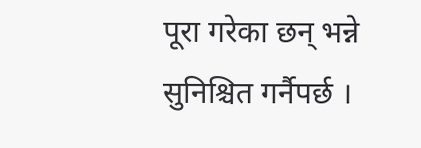पूरा गरेका छन् भन्ने सुनिश्चित गर्नैपर्छ ।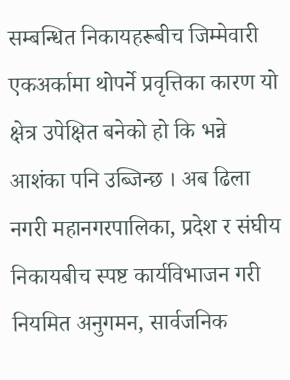सम्बन्धित निकायहरूबीच जिम्मेवारी एकअर्कामा थोपर्ने प्रवृत्तिका कारण यो क्षेत्र उपेक्षित बनेको हो कि भन्ने आशंका पनि उब्जिन्छ । अब ढिला नगरी महानगरपालिका, प्रदेश र संघीय निकायबीच स्पष्ट कार्यविभाजन गरी नियमित अनुगमन, सार्वजनिक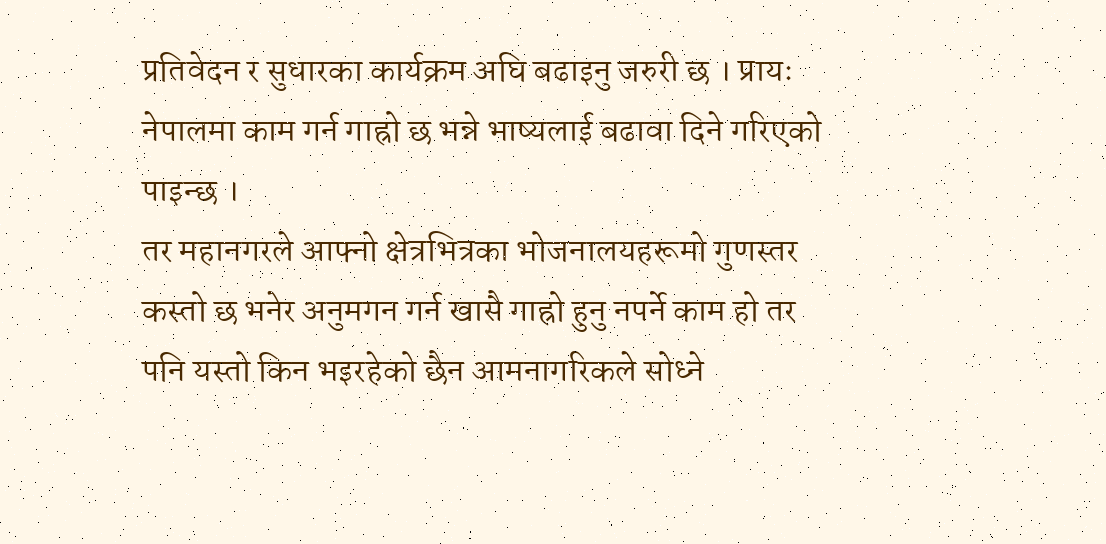प्रतिवेदन र सुधारका कार्यक्रम अघि बढाइनु जरुरी छ । प्रायः नेपालमा काम गर्न गाह्रो छ भन्ने भाष्यलाई बढावा दिने गरिएको पाइन्छ ।
तर महानगरले आफ्नो क्षेत्रभित्रका भोजनालयहरूमो गुणस्तर कस्तो छ भनेर अनुमगन गर्न खासै गाह्रो हुनु नपर्ने काम हो तर पनि यस्तो किन भइरहेको छैन आमनागरिकले सोध्ने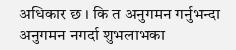अधिकार छ । कि त अनुगमन गर्नुभन्दा अनुगमन नगर्दा शुभलाभका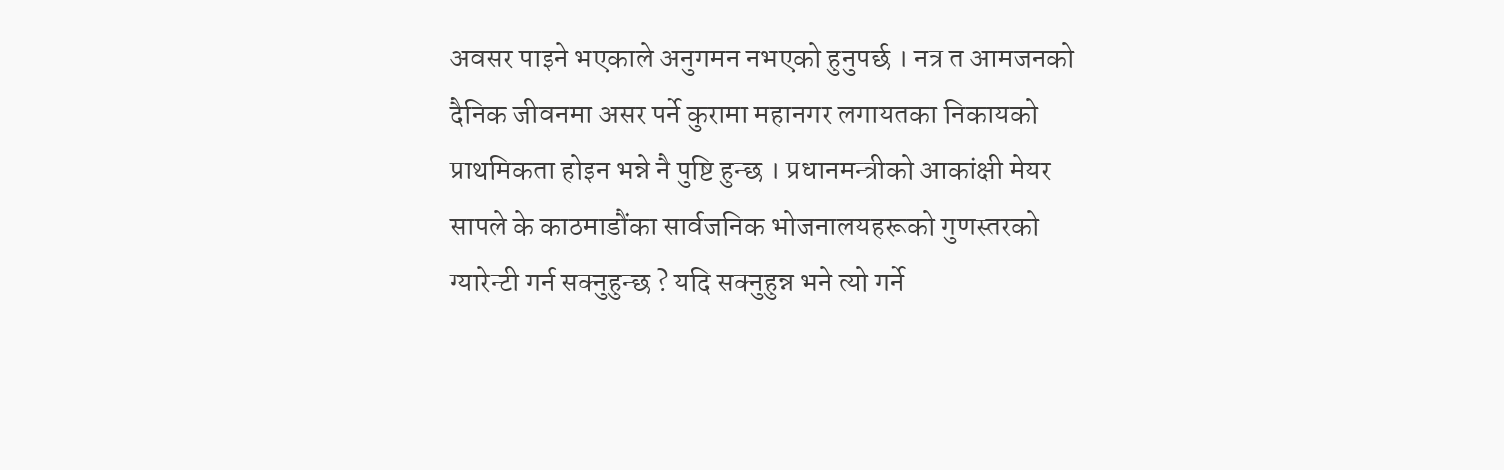अवसर पाइने भएकाले अनुगमन नभएको हुनुपर्छ । नत्र त आमजनको दैनिक जीवनमा असर पर्ने कुरामा महानगर लगायतका निकायको प्राथमिकता होइन भन्ने नै पुष्टि हुन्छ । प्रधानमन्त्रीको आकांक्षी मेयर सापले के काठमाडौंका सार्वजनिक भोजनालयहरूको गुणस्तरको ग्यारेन्टी गर्न सक्नुहुन्छ ? यदि सक्नुहुन्न भने त्यो गर्ने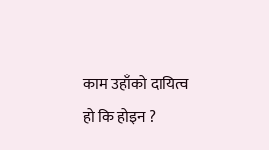काम उहाँको दायित्व हो कि होइन ?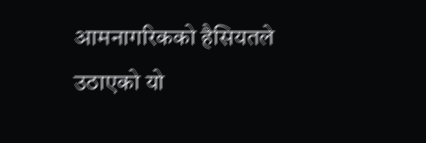आमनागरिकको हैसियतले उठाएको यो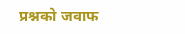प्रश्नको जवाफ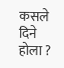कसले दिने होला ?